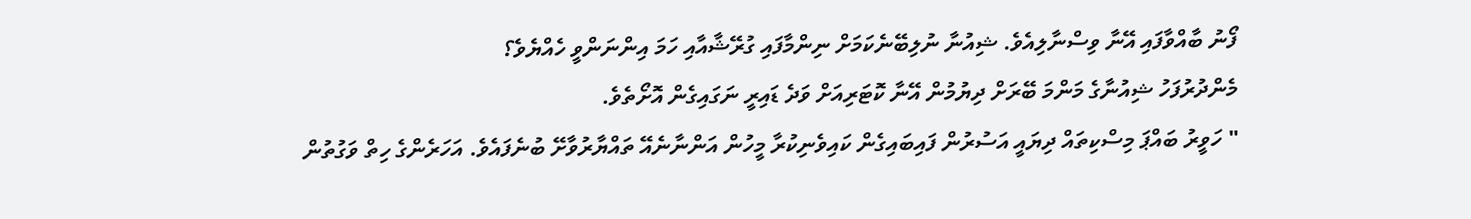ފޯނު ބާއްވާފައި އޭނާ ވިސްނާލިއެވެ. ޝިއުނާ ނުލިބޭނެކަމަށް ނިންމާފައި ގުރޭޝާއާއި ހަމަ އިންނަންވީ ހެއްޔެވެ؟
މެންދުރުފަހު ޝިއުނާގެ މަންމަ ބޭރަށް ދިޔުމުން އޭނާ ކޮޓަރިއަށް ވަދެ ޑައިރީ ނަގައިގެން އޮށޯތެވެ.
" ހަވީރު ބައްޕަ މިސްކިތައް ދިޔައީ އަސުރުން ފައިބައިގެން ކައިވެނިކުރާ މީހުން އަންނާނެއޭ ތައްޔާރުވާށޭ ބުނެފައެވެ. އަހަރެންގެ ހިތް ވަގުތުން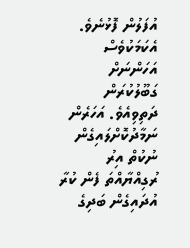އުފަލުން ފޮޅުނެވެ. އެކަމަކުވެސް އަހަންނަށް ގަބޫލުކުރަން ދަތިވިއެވެ. އަހަރެން ނަމާދުކޮށްލައިގެން ނުކުތް އިރު ރުގިއްޔާއްތަ ފެން ކުރާ އުދައިގެން ބަދިގެ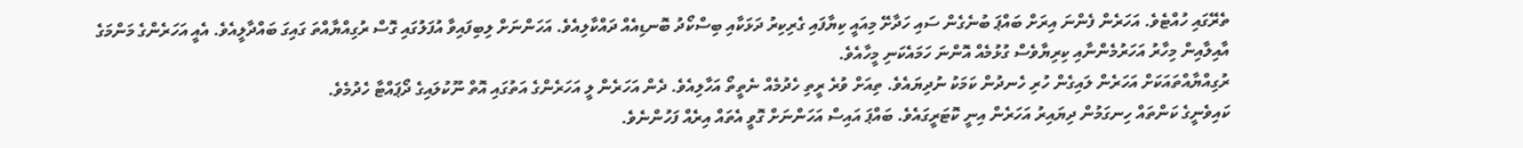ތެރޭގައި ހުއްޓެވެ. އަހަރެން ފެންނަ އިރަށް ބައްޕަ ބުނެގެން ސައި ހަދާށޭ މިއައީ ކިޔާފައި ގެރިކިރު ދަޅަކާއި ބިސްކޯދު ބޮނޑިއެއް ދައްކާލިއެވެ. އަހަންނަށް ލިބިފައިވާ އުފަލުގައި ގޮސް ރުގިއްޔާއްތަ ގައިގަ ބައްދާލީއެވެ. އެއީ އަހަރެންގެ މަންމަގެ އާއިލާއިން މިހާރު އަހަރުމެންނާއި ކިރިޔާވެސް ގުޅުމެއް އޮންނަ ހަމައެކަނި މީހާއެވެ.
ރުގިއްޔާއްތައަކަށް އަހަރެން ލައިގެން ހުރި ހެނދުން ކަމަކު ނުދިޔައެވެ. ތިއަށް ވުރެ ރީތި ހެދުމެއް ނެތީތޯ އަހާލިއެވެ. ދެން އަހަރެން ލީ އަހަރެންގެ އަތުގައި އޮތް ނޫކުލައިގެ ދޯޕައްޓާ ހެދުމެވެ.
ކައިވެނީގެ ކަންތައް ހިނގަމުން ދިޔައިރު އަހަރެން އިނީ ކޮޓަރީގައެވެ. ބައްޕަ އައިސް އަހަންނަށް ގޮވީ އެތައް އިރެއް ފަހުންނެވެ.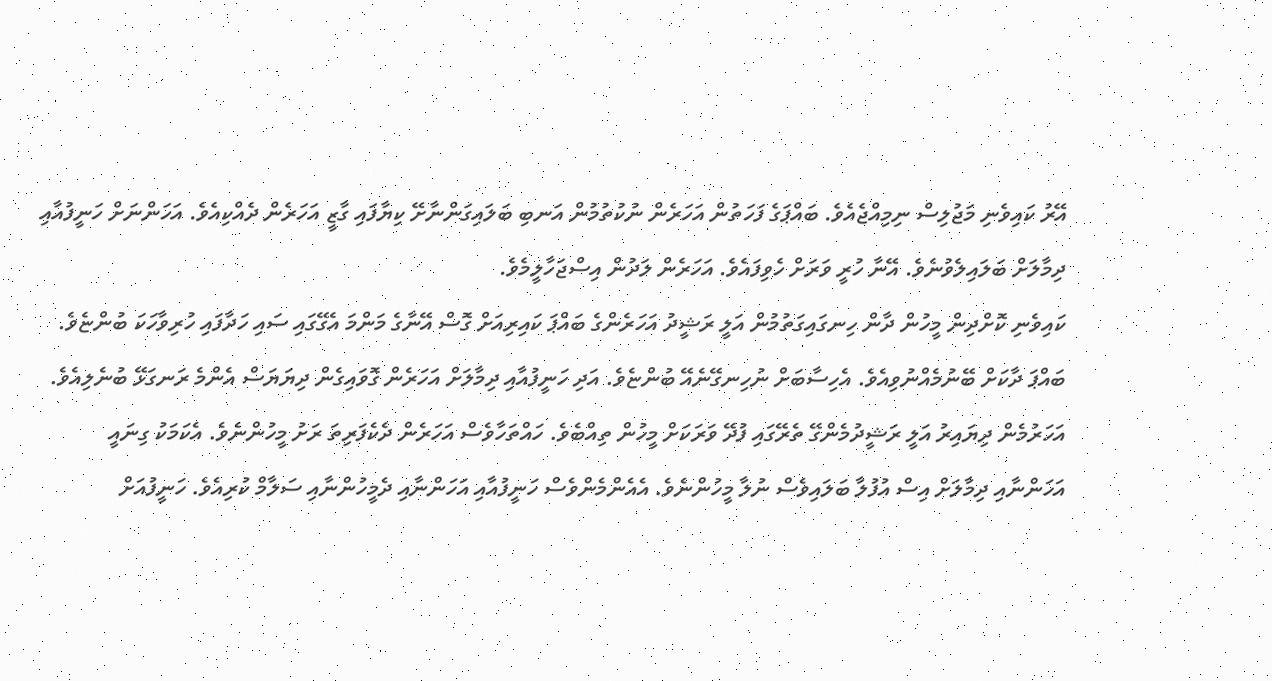އޭރު ކައިވެނި މަޖުލިސް ނިމިއްޖެއެވެ. ބައްޕަގެ ފަހަތުން އަހަރެން ނުކުތުމުން އަނބި ބަލައިގަންނާށޭ ކިޔާފައި ގާޒީ އަހަރެން ދެއްކިއެވެ. އަހަންނަށް ހަނީފުއާއި ދިމާލަށް ބަލައިލެވުނެވެ. އޭނާ ހުރީ ވަރަށް ހެވިފައެވެ. އަހަރެން ލަދުން އިސްޖަހާލީމެވެ.
ކައިވެނި ކޮށްދިން މީހުން ދާން ހިނގައިގަތުމުން އަލީ ރަޝީދު އަހަރެންގެ ބައްޕަ ކައިރިއަށް ގޮސް އޭނާގެ މަންމަ އެގޭގައި ސައި ހަދާފައި ހުރިވާހަކަ ބުންޏެވެ. ބައްޕަ ދާކަށް ބޭނުމެއްނުވިއެވެ. އެހިސާބަށް ނުހިނގޭނެއޭ ބުންޏެވެ. އަދި ހަނީފުއާއި ދިމާލަށް އަހަރެން ގޮވައިގެން ދިޔަޔަސް އެންމެ ރަނގަޅޭ ބުނެލިއެވެ.
އަހަރުމެން ދިޔައިރު އަލީ ރަޝީދުމެންގޭ ތެރޭގައި ފުދޭ ވަރަކަށް މީހުން ތިއްބެވެ. ހައްތަހާވެސް އަހަރެން ދެކެފަރިތަ ރަށު މީހުންނެވެ. އެކަމަކު ގިނައީ އަހަންނާއި ދިމާލަށް އިސް އުފުލާ ބަލައިވެސް ނުލާ މީހުންނެވެ. އެއެންމެންވެސް ހަނީފުއާއި އަހަންނާއި ދެމީހުންނާއި ސަލާމް ކުރިއެވެ. ހަނީފުއަށް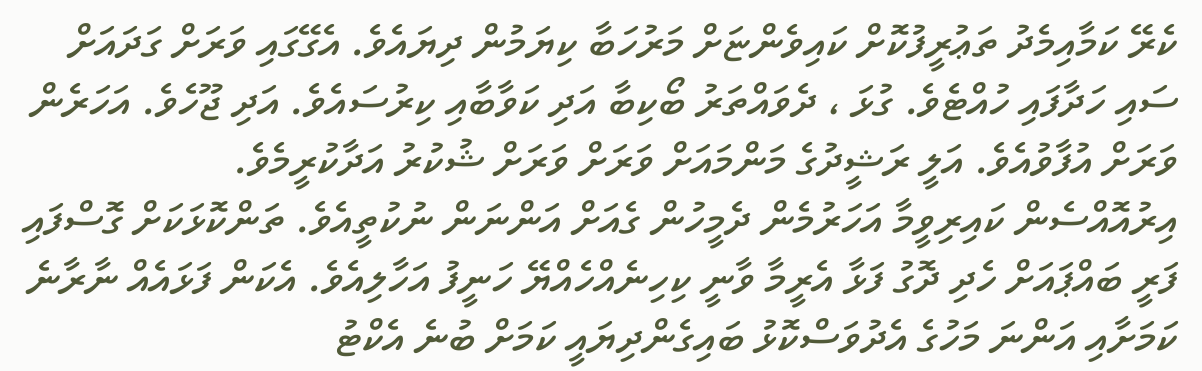ކެރޭ ކަމާއިމެދު ތަޢުރީފުކޮށް ކައިވެންޏަށް މަރުހަބާ ކިޔަމުން ދިޔައެވެ. އެގޭގައި ވަރަށް ގަދައަށް ސައި ހަދާފައި ހުއްޓެވެ. ގުޅަ ، ދެވައްތަރު ބޯކިބާ އަދި ކަވާބާއި ކިރުސައެވެ. އަދި ޖޫހެވެ. އަހަރެން ވަރަށް އުފާވުއެވެ. އަލީ ރަޝީދުގެ މަންމައަށް ވަރަށް ވަރަށް ޝުކުރު އަދާކުރީމެވެ.
އިރުއޮއްސެން ކައިރިވީމާ އަހަރުމެން ދެމީހުން ގެއަށް އަންނަން ނުކުތީއެވެ. ތަންކޮޅަކަށް ގޮސްފައި ފަރީ ބައްޕައަށް ހެދި ދޮގު ފަޅާ އެރީމާ ވާނީ ކިހިނެއްހެއްޔޭ ހަނީފު އަހާލިއެވެ. އެކަން ފަޅައެއް ނާރާނެ ކަމަށާއި އަންނަ މަހުގެ އެދުވަސްކޮޅު ބައިގެންދިޔައީ ކަމަށް ބުނެ އެކްޓު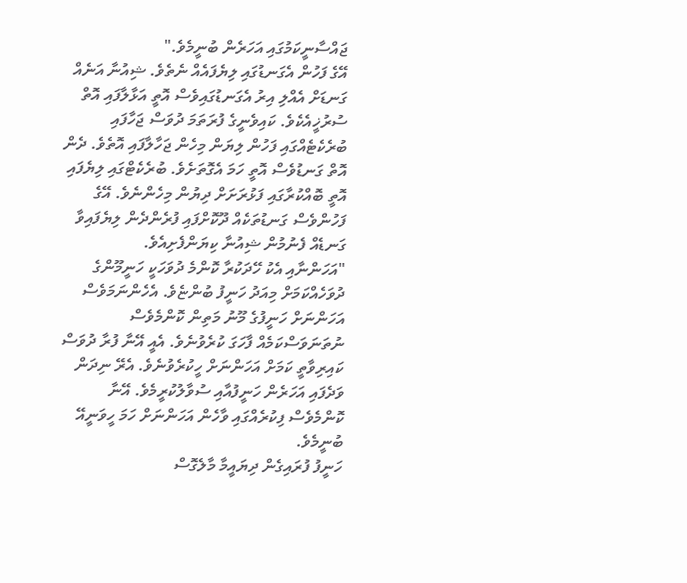ޖައްސާނީކަމުގައި އަހަރެން ބުނީމެވެ."
އޭގެ ފަހުން އެގަނޑުގައި ލިޔެފައެއް ނެތެވެ. ޝިއުނާ އަނެއް ގަނޑަށް އެއްލި އިރު އެގަނޑުގައިވެސް އޮތީ އަޅާލާފައި އޮތް ސުރުޚީއެކެވެ. ކައިވެނީގެ ފުރަތަމަ ދުވަސް ޖަހާފައި ބުރެކެޓެއްގައި ފަހުން ލިޔަން މިހެން ޖަހާލާފައި އޮތެވެ. ދެން އޮތް ގަނޑުވެސް އޮތީ ހަމަ އެގޮތަށެވެ. ބުރެކެޓްގައި ލިޔެފައި އޮތީ ބޮއްކުރާގައި ފަޅުރަށަށް ދިޔުން މިހެންނެވެ. އޭގެ ފަހުންވެސް ގަނޑުތަކެއް ދޫކޮށްފައި ފުރެންދެން ލިޔެފައިވާ ގަނޑެއް ފެނުމުން ޝިއުނާ ކިޔަންފެށިއެވެ.
"އަހަންނާއި އެކު ހޭދަކުރާ ކޮންމެ ދުވަހަކީ ހަނީމޫންގެ ދުވަހެއްކަމަށް މިއަދު ހަނީފު ބުންޏެވެ. އެހެންނަމަވެސް އަހަންނަށް ހަނީފުގެ މޫނު މަތިން ކޮންމެވެސް ނުތަނަވަސްކަމެއް ފާހަގަ ކުރެވުނެވެ. އެއީ އޭނާ ފުރާ ދުވަސް ކައިރިވާތީ ކަމަށް އަހަންނަށް ހީކުރެވުނެވެ. އެރޭ ނިދަން ވަދެފައި އަހަރެން ހަނީފުއާއި ސުވާލުކުރީމެވެ. އޭނާ ކޮންމެވެސް ފިކުރެއްގައި ވާހެން އަހަންނަށް ހަމަ ހީވަނީއޭ ބުނީމެވެ.
ހަނީފު ފުރައިގެން ދިޔައީމާ މާލެގޮސް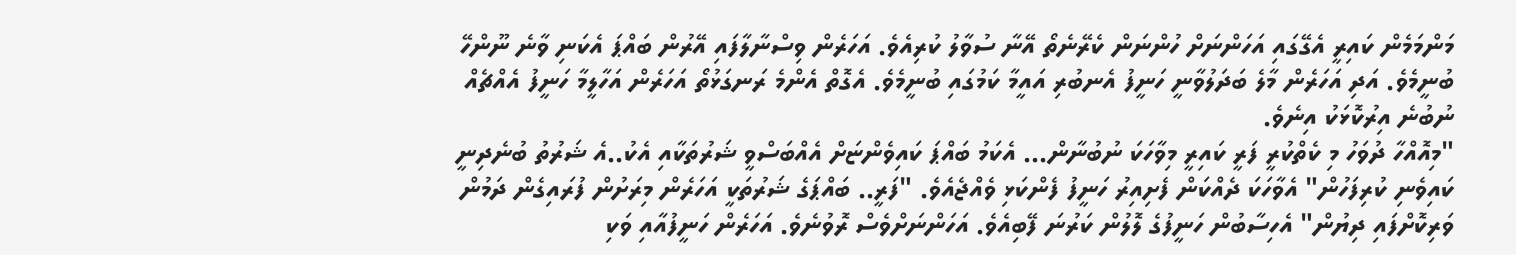މަންމަމެން ކައިރީ އެގޭގައި އަހަންނަށް ހުންނަން ކެރޭނެތޯ އޭނާ ސުވާލު ކުރިއެވެ. އަހަރެން ވިސްނާލާފައި އޭރުން ބައްޕަ އެކަނި ވާނެ ނޫންހޭ ބުނީމެވެ. އަދި އަހަރެން މާލެ ބަދަލުވާނީ ހަނީފު އެނބުރި އައީމާ ކަމުގައި ބުނީމެވެ. އެގޮތް އެންމެ ރަނގަޅުތޯ އަހަރެން އަހާލީމާ ހަނީފު އެއްޗެއް ނުބުނެ އިރުކޮޅަކު އިނެވެ.
"މިއޮއްހާ ދުވަހު މި ކެތްކުރީ ފަރީ ކައިރީ މިވާހަކަ ނުބުނާން... އެކަމު ބައްޕަ ކައިވެންޏަށް އެއްބަސްވީ ޝަރުތަކާއި އެކު..އެ ޝަރުތު ބުނެދިނީ ކައިވެނި ކުރިފަހުން" އެވާހަކަ ދެއްކަން ފެށިއިރު ހަނީފު ފެންކަޅި ވެއްޖެއެވެ. "ފަރީ.. ބައްޕަގެ ޝަރުތަކީ އަހަރެން މިރަށުން ފުރައިގެން ދަމުން ވަރިކޮށްފައި ދިޔުން" އެހިސާބުން ހަނީފުގެ ލޮލުން ކަރުނަ ފޭބިއެވެ. އަހަންނަށްވެސް ރޮވުނެވެ. އަހަރެން ހަނީފުއާއި ވަކި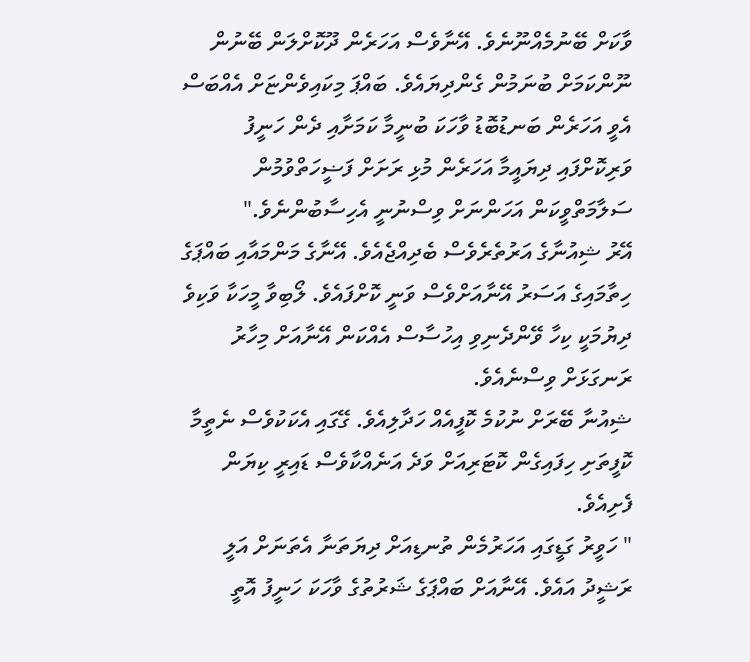ވާކަށް ބޭނުމެއްނޫނެވެ. އޭނާވެސް އަހަރެން ދޫކޮށްލަން ބޭނުން ނޫންކަމަށް ބުނަމުން ގެންދިޔައެވެ. ބައްޕަ މިކައިވެންޏަށް އެއްބަސް އެވީ އަހަރެން ބަނޑުބޮޑު ވާހަކަ ބުނީމާ ކަމަށާއި ދެން ހަނީފު ވަރިކޮށްފައި ދިޔައީމާ އަހަރެން މުޅި ރަށަށް ފަޟީހަތްވުމުން ސަލާމަތްވީކަން އަހަންނަށް ވިސްނުނީ އެހިސާބުންނެވެ."
އޭރު ޝިއުނާގެ އަރުތެރެވެސް ބެދިއްޖެއެވެ. އޭނާގެ މަންމައާއި ބައްޕަގެ ހިތާމައިގެ އަސަރު އޭނާއަށްވެސް ވަނީ ކޮށްފައެވެ. ލޯބިވާ މީހަކާ ވަކިވެ ދިޔުމަކީ ކިހާ ވޭންދެނިވި އިހުސާސް އެއްކަން އޭނާއަށް މިހާރު ރަނގަޅަށް ވިސްނެއެވެ.
ޝިއުނާ ބޭރަށް ނުކުމެ ކޮފީއެއް ހަދާލިއެވެ. ގޭގައި އެކަކުވެސް ނެތީމާ ކޮފީތަށި ހިފައިގެން ކޮޓަރިއަށް ވަދެ އަނެއްކާވެސް ޑައިރީ ކިޔަން ފެށިއެވެ.
" ހަވީރު ގަޑީގައި އަހަރުމެން ތުނޑިއަށް ދިޔަތަނާ އެތަނަށް އަލީ ރަޝީދު އައެވެ. އޭނާއަށް ބައްޕަގެ ޝަރުތުގެ ވާހަކަ ހަނީފު އޮތީ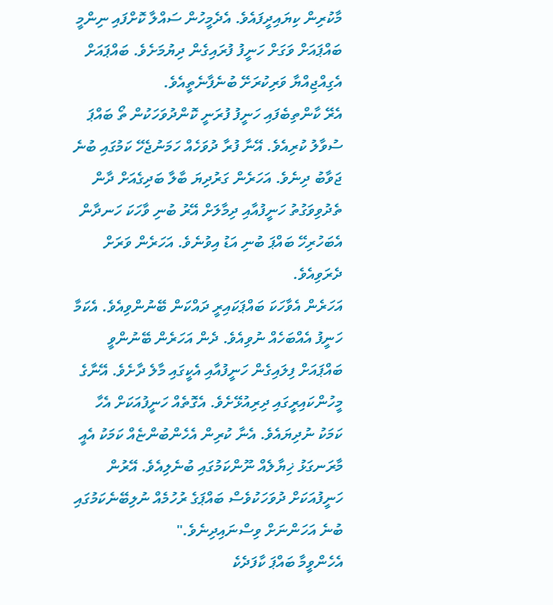މާކުރިން ކިޔައިދީފައެވެ. އެދެމީހުން ސައްލާ ކޮށްފައި ނިންމީ ބައްޕައަށް ވަގަށް ހަނީފު ފުރައިގެން ދިޔުމަށެވެ. ބައްޕައަށް އެގިއްޖިއްޔާ ވަރިކުރަށޭ ބުނެފާނެތީއެވެ.
އެރޭ ކާންތިބެފައި ހަނީފު ފުރަނީ ކޮންދުވަހަކުން ތޯ ބައްޕަ ސުވާލު ކުރިއެވެ. އޭނާ ފުރާ ދުވަހެއް ހަމަނުޖެހޭ ކަމުގައި ބުނެ ޖަވާބު ދިނެވެ. އަހަރެން ގަރުދިޔަ ބާލާ ބަދިގެއަށް ދާން ތެދުވިވަގުތު ހަނީފުއާއި ދިމާލަށް އޭރު ބުނި ވާހަކަ ހަނދާން އެބަހުރިހޭ ބައްޕަ ބުނި އަޑު އިވުނެވެ. އަހަރެން ވަރަށް ދެރަވިއެވެ.
އަހަރެން އެވާހަކަ ބައްޕަކައިރީ ދައްކަން ބޭނުންވިއެވެ. އެކަމާ ހަނީފު އެއްބަހެއް ނުވިއެވެ. ދެން އަހަރެން ބޭނުންވީ ބައްޕައަށް ފިލައިގެން ހަނީފުއާއި އެކީގައި މާލެ ދާށެވެ. އޭނާގެ މީހުންކައިރީގައި ދިރިއުޅޭށެވެ. އެގޮތެއް ހަނީފުއަކަށް އެހާ ކަމަކު ނުދިޔައެވެ. އެނާ ކުރިން އެހެންބުންޏެއް ކަމަކު އެއީ މާރަނގަޅު ޚިޔާލެއް ނޫންކަމުގައި ބުނެލިއެވެ. އޭރުން ހަނީފުއަކަށް ދުވަހަކުވެސް ބައްޕަގެ ރުހުމެއް ނުލިބޭނެކަމުގައި ބުނެ އަހަންނަށް ވިސްނައިދިނެވެ."
އެހެންވީމާ ބައްޕަ ކާފަދެކެ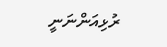ރުޅިއަންނަނީ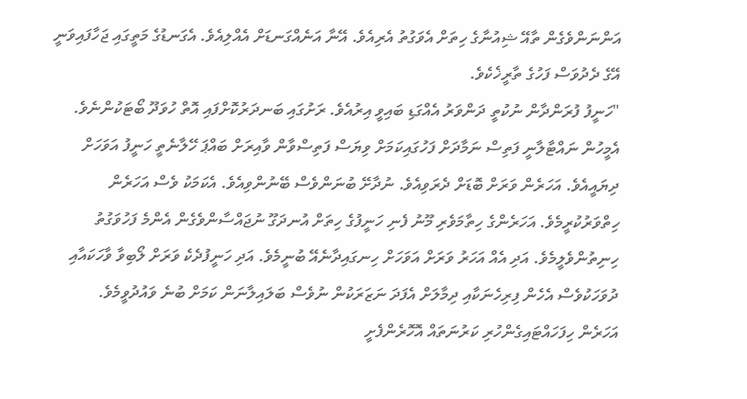އަންނަންވެގެން ތާއޭ ޝިއުނާގެ ހިތަށް އެވަގުތު އެރިއެވެ. އޭނާ އަނެއްގަނޑަށް އެއްލިއެވެ. އެގަނޑުގެ މަތީގައި ޖަހާފައިވަނީ އޭގެ ދެދުވަސް ފަހުގެ ތާރީޚެކެވެ.
"ހަނީފު ފުރަންދާން ނުކުތީ ދަންވަރު އެއްގަޑި ބައިވީ އިރުއެވެ. ރަށުގައި ބަނދަރުކޮށްފައި އޮތް ހުވަދޫ ބޯޓަކުންނެވެ. އެމީހުން ނައްޓާލާނީ ފަތިސް ނަމާދަށް ފަހުގައިކަމަށް ވިޔަސް ފަތިސްވާން ވާއިރަށް ބައްޕަ ހޭލާނެތީ ހަނީފު އަވަހަށް ދިޔައީއެވެ. އަހަރެން ވަރަށް ބޮޑަށް ދެރަވިއެވެ. ނުދާށޭ ބުނަންވެސް ބޭނުންވިއެވެ. އެކަމަކު ވެސް އަހަރެން ހިތްވަރުކުރީމެވެ. އަހަރެންގެ ހިތާމަވެރި މޫނު ފެނި ހަނީފުގެ ހިތަށް އުނދަގޫ ނުޖައްސާންވެގެން އެންމެ ފަހުވަގުތު ހިނިތުންވެލީމެވެ. އަދި އެއް އަހަރު ވަރަށް އަވަހަށް ހިނގައިދާނެއޭ ބުނީމެވެ. އަދި ހަނީފުދެކެ ވަރަށް ލޯބިވާ ވާހަކައާއި ދުވަހަކުވެސް އެހެން ފިރިހެނަކާއި ދިމާލަށް އެފަދަ ނަޒަރަކުން ނުވެސް ބަލައިލާނަން ކަމަށް ބުނެ ވައުދުވީމެވެ.
އަހަރެން ހިފަހައްޓައިގެންހުރި ކަރުނަތައް އޮހޮރެންފެށީ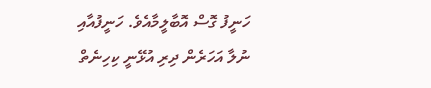ހަނީފު ގޮސް އޮބާލީމާއެވެ. ހަނީފުއާއި ނުލާ އަހަރެން ދިރި އުޅޭނީ ކިހިނެތް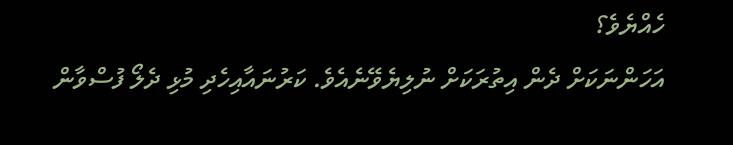ހެއްޔެވެ؟
އަހަންނަކަށް ދެން އިތުރަކަށް ނުލިޔެވޭނެއެވެ. ކަރުނައާއިހެދި މުޅި ދެލޯ ފުސްވާން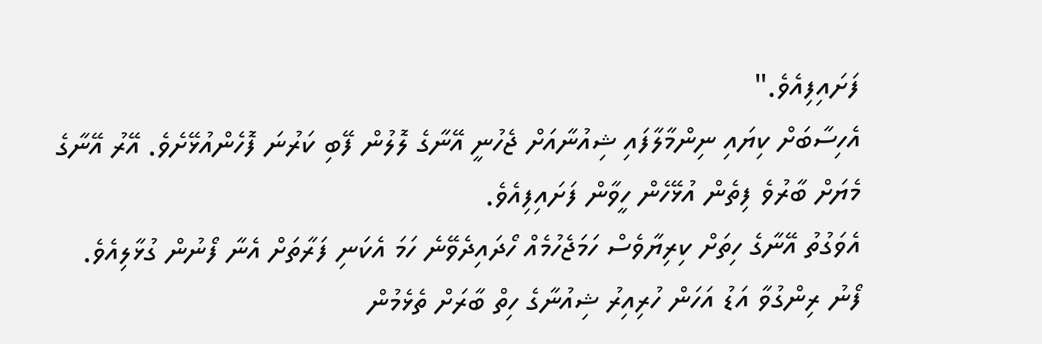ފަށައިފިއެވެ."
އެހިސާބަށް ކިޔައި ނިންމާލާފައި ޝިއުނާއަށް ޖެހުނީ އޭނާގެ ލޮލުން ފޭބި ކަރުނަ ފޮހެންއުޅޭށެވެ. އޭރު އޭނާގެ މެޔަށް ބާރުވެ ފިތެން އުޅޭހެން ހީވާން ފަށައިފިއެވެ.
އެވަގުތު އޭނާގެ ހިތަށް ކިރިޔާވެސް ހަމަޖެހުމެއް ހޯދައިދެވޭނެ ހަމަ އެކަނި ފަރާތަށް އެނާ ފޯނުން ގުޅާލިއެވެ.
ފޯނު ރިންގުވާ އަޑު އަހަން ހުރިއިރު ޝިއުނާގެ ހިތް ބާރަށް ތެޅެމުން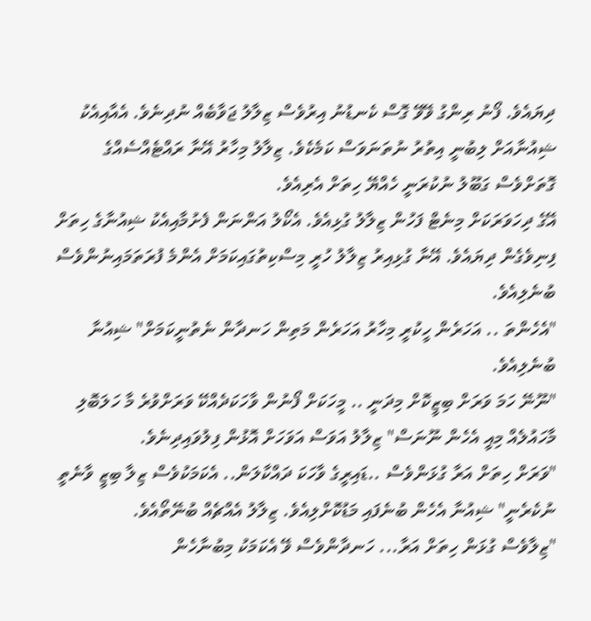ދިޔައެވެ. ފޯނު ރިންގު ވޭވޭ ގޮސް ކެނޑުނު އިރުވެސް ޒިލާލު ޖަވާބެއް ނުދިނެވެ. އެއާއިއެކު ޝިއުނާއަށް ލިބުނީ އިތުރު ނުތަނަވަސް ކަމެކެވެ. ޒިލާލު މިހާރު އޭނާ ރައްޓެއްސެއްގެ ގޮތަށްވެސް ގަބޫލު ނުކުރަނީ ހެއްޔޭ ހިތަށް އެރިއެވެ.
އޭގެ ދިހަވަރަކަށް މިނެޓް ފަހުން ޒިލާލު ގުޅިއެވެ. އެކޯލު އަންނަން ފެށުމާއިއެކު ޝިއުނާގެ ހިތަށް ފިނިވެގެން ދިޔައެވެ. އޭނާ ގުޅިއިރު ޒިލާލު ހުރީ މިސްކިތުގައިކަމަށް އެންމެ ފުރަތަމައިނުންވެސް ބުނެލިއެވެ.
"އެހެންތަ .. އަހަރެން ހީކުރީ މިހާރު އަހަރެން މަތިން ހަނދާން ނެތުނީކަމަށް" ޝިއުނާ ބުނެލިއެވެ.
"ނޫނޭ ހަމަ ވަރަށް ބިޒީކޮށް މިދަނީ .. މީހަކަށް ފޯނުން ވާހަކަދެއްކޭ ވަރަށްވުރެ މާ ހަލަބޮލި މާހައުލެއް މިއީ އެހެން ނޫނަސް" ޒިލާލު އަވަސް އަވަހަށް އޮޅުން ފިލުވައިދިނެވެ.
"ވަރަށް ހިތަށް އަރާ ގުޅަންވެސް ..ޑައިރީގެ ވާހަކަ ދައްކާލަން.. އެކަމަކުވެސް ޒިލާ ބިޒީ ވާނެތީ ނުކެރެނީ" ޝިއުނާ އެހެން ބުނެފައި މަޑުކޮށްލިއެވެ. ޒިލާލު އެއްޗެއް ބުނޭތޯއެވެ.
"ޒިލާވެސް ގުޅަން ހިތަށް އަރާ... ހަނދާންވެސް ވޭ އެކަމަކު މިބުނާހެން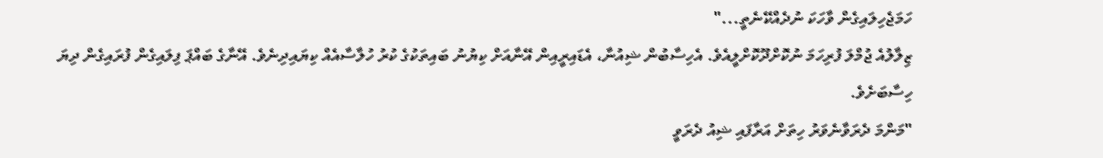ހަމަޖެހިލައިގެން ވާހަކަ ނުދެއްކޭނެތީ..."
ޒިލާލުއެ ޖުމްލަ ފުރިހަމަ ނުކޮށްދޫކޮށްލީއެވެ. އެހިސާބުން ޝިއުނާ، އެޑައިރީއިން އޭނާއަށް ކިޔުނު ބައިތަކުގެ ކުރު ހުލާސާއެއް ކިޔައިދިނެވެ. އޭނާގެ ބައްޕަ ފިލައިގެން ފުރައިގެން ދިޔަ ހިސާބަށެވެ.
"މަންމަ ދެރަވާނެވަރު ހިތަށް އަރާފައި ޝިއު ދެރަވީ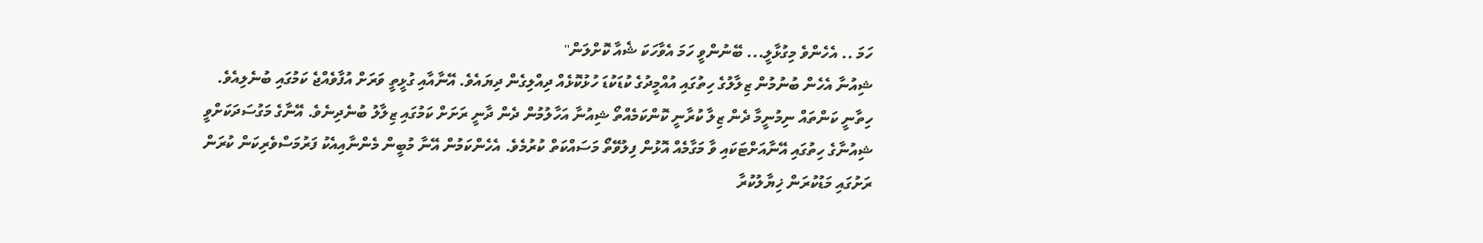ހަމަ .. އެހެންވެ މިގުޅާލީ... ބޭނުންވީ ހަމަ އެވާހަކަ ޝެއާ ކޮށްލަން"
ޝިއުނާ އެހެން ބުނުމުން ޒިލާލުގެ ހިތުގައި އުއްމީދުގެ ކުޑަކުޑަ ހުޅުކޮޅެއް ދިއްލިގެން ދިޔައެވެ. އޭނާއާއި ގުޅީތީ ވަރަށް އުފާވެއްޖެ ކަމުގައި ބުނެލިއެވެ.
ހިތާނީ ކަންތައް ނިމުނީމާ ދެން ޒިލާ ކުރާނީ ކޮންކަމެއްތޯ ޝިއުނާ އަހާލުމުން ދެން ދާނީ ރަށަށް ކަމުގައި ޒިލާލު ބުނެދިނެވެ. އޭނާގެ މަގުސަދަކަށްވީ ޝިއުނާގެ ހިތުގައި އޭނާއަށްޓަކައި ވާ މަގާމެއް އޮޅުން ފިލުވޭތޯ މަސައްކަތް ކުރުމެވެ. އެހެންކަމުން އޭނާ މުބީން މެންނާއިއެކު ފަރުމަސްވެރިކަން ކުރަން ރަށުގައި މަޑުކުރަން ޚިޔާލުކުރާ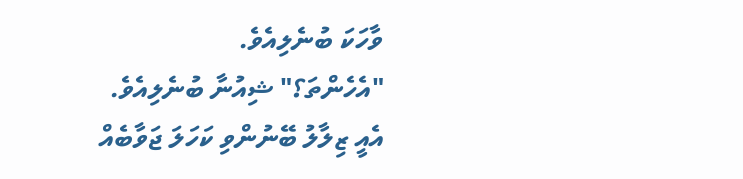ވާހަކަ ބުނެލިއެވެ.
"އެހެންތަ؟" ޝިއުނާ ބުނެލިއެވެ.
އެއީ ޒިލާލު ބޭނުންވި ކަހަލަ ޖަވާބެއް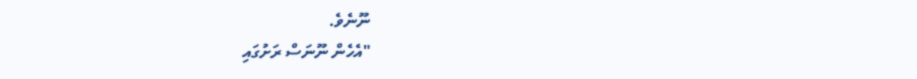ނޫނެވެ.
"އެހެން ނޫނަސް ރަށުގައި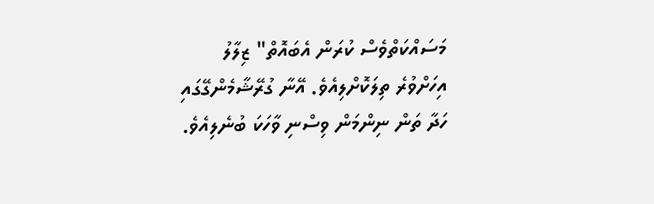މަސައްކަތްވެސް ކުރަން އެބައޮތް" ޒިލާލު އިހަށްވުރެ ތިލަކޮށްލިއެވެ. އޭނާ ގުރޭޝާމެންގޭގައި ހަދާ ތަން ނިންމަން ވިސްނި ވާހަކަ ބުނެލިއެވެ.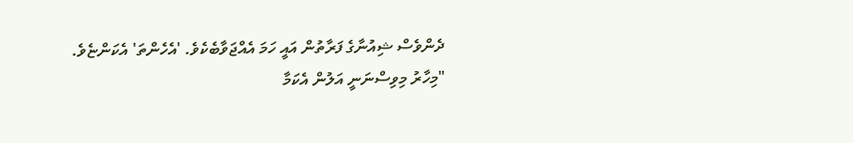ދެންވެސް ޝިއުނާގެ ފަރާތުން އައީ ހަމަ އެއްޖަވާބެކެވެ. 'އެހެންތަ' އެކަންޏެވެ.
"މިހާރު މިވިސްނަނީ އަލުން އެކަމާ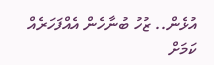އުޅެން.. ޒުހު ބުނާހެން އެއްފަހަރެއް ކަމަށް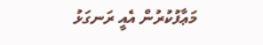މަޢާފުކުރުން އެއީ ރަނގަޅު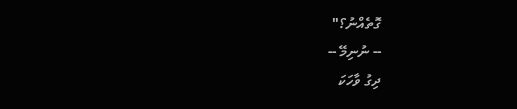ގޮތެއްނު؟"
-- ނުނިމޭ --
ދިގު ވާހަކަ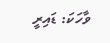ވާހަކަ: ޑައިރީ